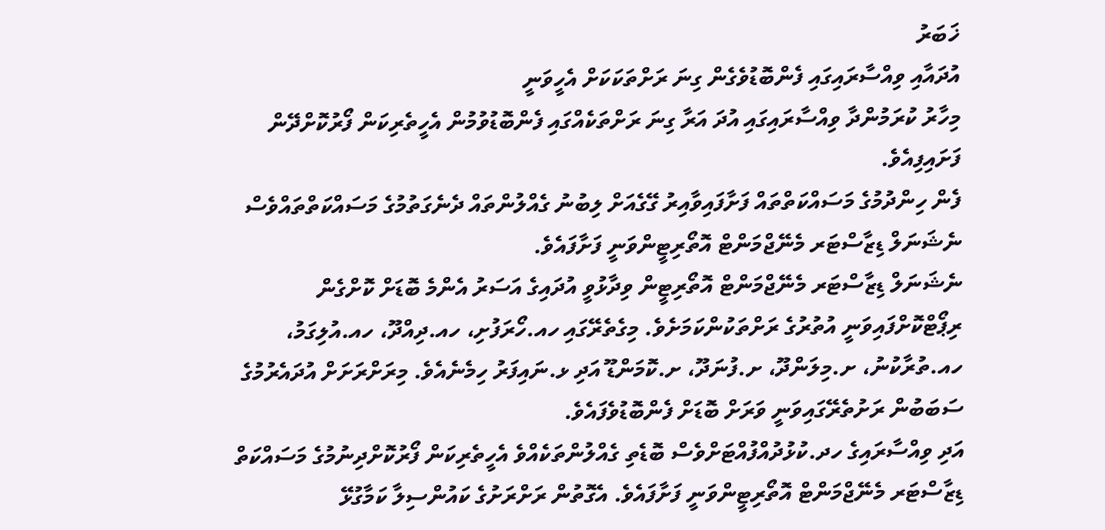ޚަބަރު
އުދައާއި ވިއްސާރައިގައި ފެންބޮޑުވެގެން ގިނަ ރަށްތަކަކަށް އެހީވަނީ
މިހާރު ކުރަމުންދާ ވިއްސާރައިގައި އުދަ އަރާ ގިނަ ރަށްތަކެއްގައި ފެންބޮޑުވުމުން އެހީތެރިކަން ފޯރުކޮށްދޭން ފަށައިފިއެވެ.
ފެން ހިންދުމުގެ މަސައްކަތްތައް ފަށާފައިވާއިރު ގޭގެއަށް ލިބުނު ގެއްލުންތައް ދެނެގަތުމުގެ މަސައްކަތްތައްވެސް ނެޝަނަލް ޑިޒާސްޓަރ މެނޭޖްމަންޓް އޮތޯރިޓީންވަނީ ފަށާފައެވެ.
ނެޝަނަލް ޑިޒާސްޓަރ މެނޭޖްމަންޓް އޮތޯރިޓީން ވިދާޅުވީ އުދައިގެ އަސަރު އެންމެ ބޮޑަށް ކޮށްގެން ރިޕޯޓްކޮށްފައިވަނީ އުތުރުގެ ރަށްތަކުންކަމަށެވެ. މިގެތެރޭގައި ހއ.ހޯރަފުށި، ހއ.ދިއްދޫ، ހއ.އުލިގަމު، ހއ.ތުރާކުނު، ށ.މިލަންދޫ، ށ.ފުނަދޫ، ށ.ކޮމަންޑޫ އަދި ޅ.ނައިފަރު ހިމެނެއެވެ. މިރަށްރަށަށް އުދައެރުމުގެ ސަބަބުން ރަށުތެރޭގައިވަނީ ވަރަށް ބޮޑަށް ފެންބޮޑުވެފައެވެ.
އަދި ވިއްސާރައިގެ ހދ.ކުޅުދުއްފުއްޓަށްވެސް ބޮޑެތި ގެއްލުންތަކެއްވެ އެހީތެރިކަން ފޯރުކޮށްދިނުމުގެ މަސައްކަތް ޑިޒާސްޓަރ މެނޭޖްމަންޓް އޮތޯރިޓީންވަނީ ފަށާފައެވެ. އެގޮތުން ރަށްރަށުގެ ކައުންސިލާ ކަމާގުޅޭ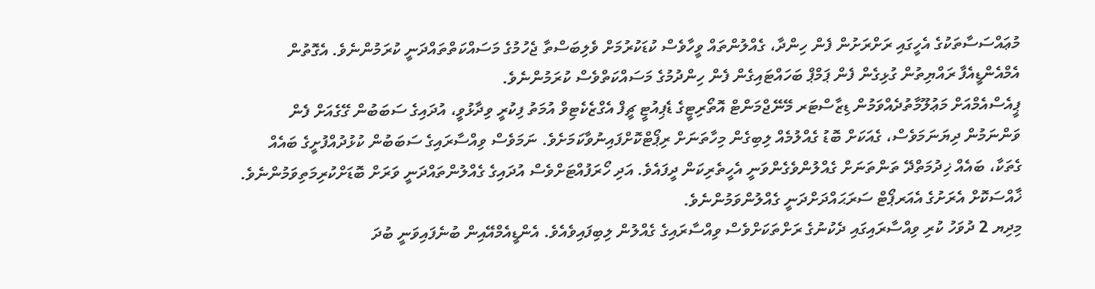މުޢައްސަސާތަކުގެ އެހީގައި ރަށްރަށުން ފެން ހިންދާ، ގެއްލުންތައް ވީހާވެސް ކުޑަކުރުމަށް ވެލިބަސްތާ ޖެހުމުގެ މަސައްކަތްތައްދަނީ ކުރަމުންނެވެ. އެގޮތުން އެމްއެންޑީއެފާ ރައްޔިތުން ގުޅިގެން ފެން ޕަމްޕް ބަހައްޓައިގެން ފެން ހިންދުމުގެ މަސައްކަތްވެސް ކުރަމުންނެވެ.
ޕީއެސްއެމްއަށް މަޢުލޫމާތުދެއްވަމުން ޑިޒާސްޓަރ މޭނޭޖްމަންޓް އޮތޯރިޓީގެ ޑެޕިއުޓީ ޗީފް އެގްޒެކެޓިވް އުމަތު ފިކުރީ ވިދާޅުވީ، އުދައިގެ ސަބަބުން ގޭގެއަށް ފެން ވަންނަމުން ދިޔަނަމަވެސް، ގެއަކަށް ބޮޑު ގެއްލުމެއް ލިބިގެން މިހާތަނަށް ރިޕޯޓްކޮށްފައިނުވާކަމަށެވެ. ނަމަވެސް ވިއްސާރައިގެ ސަބަބުން ކުޅުދުއްފުށީގެ ބައެއް ގެތަކާ، ބައެއް ޚިދުމަތްދޭ ތަންތަނަށް ގެއްލުންވެގެންވަނީ އެހީތެރިކަން ދީފައެވެ. އަދި ހޯރަފުއްޓަށްވެސް އުދައިގެ ގެއްލުންތައްދަނީ ވަރަށް ބޮޑަށްކުރިމަތިވަމުންނެވެ. ޚާއްސަކޮށް އެރަށުގެ އެއަރޕޯޓް ސަރަޙައްދަށްދަނީ ގެއްލުންވަމުންނެވެ.
މިދިޔ 2 ދުވަހު ކުރި ވިއްސާރައިގައި ދެކުނުގެ ރަށްތަކަށްވެސް ވިއްސާރައިގެ ގެއްލުން ލިބިފައިވެއެވެ. އެންޑީއެމްއޭއިން ބުނެފައިވަނީ ބުދަ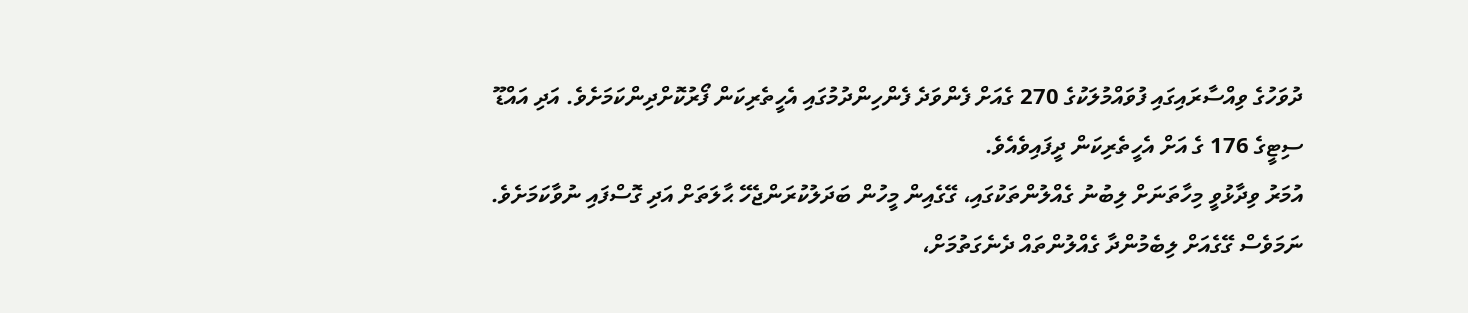ދުވަހުގެ ވިއްސާރައިގައި ފުވައްމުލަކުގެ 270 ގެއަށް ފެންވަދެ ފެންހިންދުމުގައި އެހީތެރިކަން ފޯރުކޮށްދިންކަމަށެވެ. އަދި އައްޑޫ ސިޓީގެ 176 ގެ އަށް އެހީތެރިކަން ދީފައިވެއެވެ.
އުމަރު ވިދާޅުވީ މިހާތަނަށް ލިބުނު ގެއްލުންތަކުގައި، ގޭގެއިން މީހުން ބަދަލުކުރަންޖެހޭ ޙާލަތަށް އަދި ގޮސްފައި ނުވާކަމަށެވެ. ނަމަވެސް ގޭގެއަށް ލިބެމުންދާ ގެއްލުންތައް ދެނެގަތުމަށް،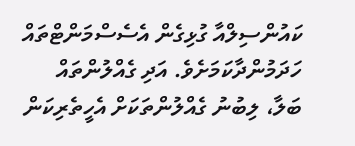ކައުންސިލްއާ ގުޅިގެން އެސެސްމަންޓްތައް ހަދަމުންދާކަމަށެވެ. އަދި ގެއްލުންތައް ބަލާ، ލިބުނު ގެއްލުންތަކަށް އެހީތެރިކަން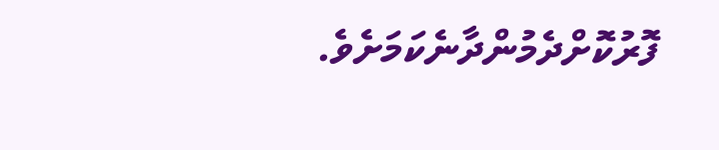ފޮރުކޮށްދެމުންދާނެކަމަށެވެ.